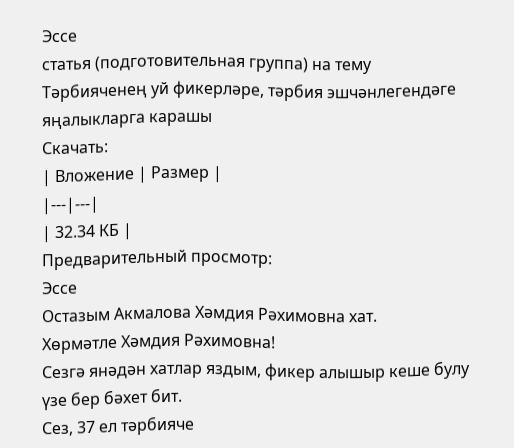Эссе
статья (подготовительная группа) на тему
Тәрбияченең уй фикерләре, тәрбия эшчәнлегендәге яңалыкларга карашы
Скачать:
| Вложение | Размер |
|---|---|
| 32.34 КБ |
Предварительный просмотр:
Эссе
Остазым Акмалова Хәмдия Рәхимовна хат.
Хөрмәтле Хәмдия Рәхимовна!
Сезгә янәдән хатлар яздым, фикер алышыр кеше булу үзе бер бәхет бит.
Сез, 37 ел тәрбияче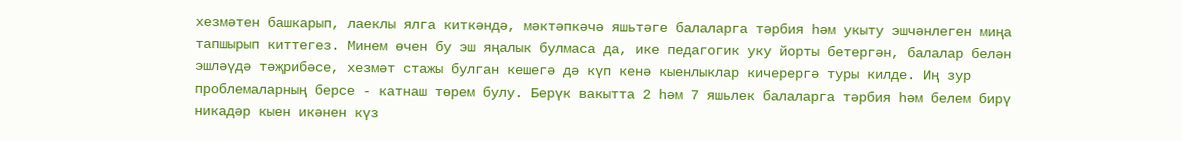хезмәтен башкарып, лаеклы ялга киткәндә, мәктәпкәчә яшьтәге балаларга тәрбия һәм укыту эшчәнлеген миңа тапшырып киттегез. Минем өчен бу эш яңалык булмаса да, ике педагогик уку йорты бетергән, балалар белән эшләүдә тәҗрибәсе, хезмәт стажы булган кешегә дә күп кенә кыенлыклар кичерергә туры килде. Иң зур проблемаларның берсе - катнаш төрем булу. Берүк вакытта 2 һәм 7 яшьлек балаларга тәрбия һәм белем бирү никадәр кыен икәнен күз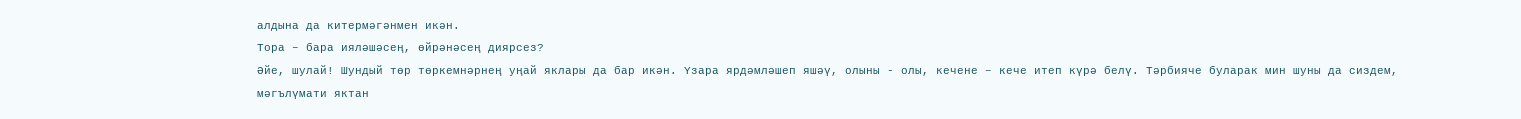алдына да китермәгәнмен икән.
Тора – бара ияләшәсең, өйрәнәсең диярсез?
Әйе, шулай! Шундый төр төркемнәрнең уңай яклары да бар икән. Үзара ярдәмләшеп яшәү, олыны - олы, кечене – кече итеп күрә белү. Тәрбияче буларак мин шуны да сиздем, мәгълүмати яктан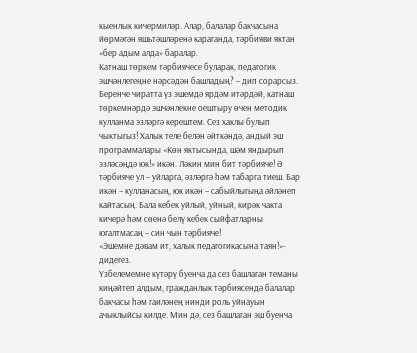кыенлык кичермиләр. Алар, балалар бакчасына йөрмәгән яшьтәшләренә караганда, тәрбияви яктан «бер адым алда» баралар.
Катнаш төркем тәрбиячесе буларак, педагогик эшчәнлегеңне нәрсәдән башладың? – дип сорарсыз.
Беренче чиратта үз эшемдә ярдәм итәрдәй, катнаш төркемнәрдә эшчәнлекне оештыру өчен методик кулланма эзләргә керештем. Сез хаклы булып чыктыгыз! Халык теле белән әйткәндә, андый эш программалары «Көн яктысында, шәм яндырып эзләсәңдә юк!» икән. Ләкин мин бит тәрбияче! Ә тәрбияче ул – уйларга, әзләргә һәм табарга тиеш. Бар икән – кулланасың, юк икән – сабыйлыгыңа әйләнеп кайтасың. Бала кебек уйлый, уйный, кирәк чакта кичерә һәм сөенә белү кебек сыйфатларны югалтмасаң – син чын тәрбияче!
«Эшемне дәвам ит, халык педагогикасына таян!»- дидегез.
Үзбелемемне күтәрү буенча да сез башлаган теманы киңәйтеп алдым, гражданлык тәрбиясендә балалар бакчасы һәм гаиләнең нинди роль уйнауын ачыклыйсы килде. Мин дә, сез башлаган эш буенча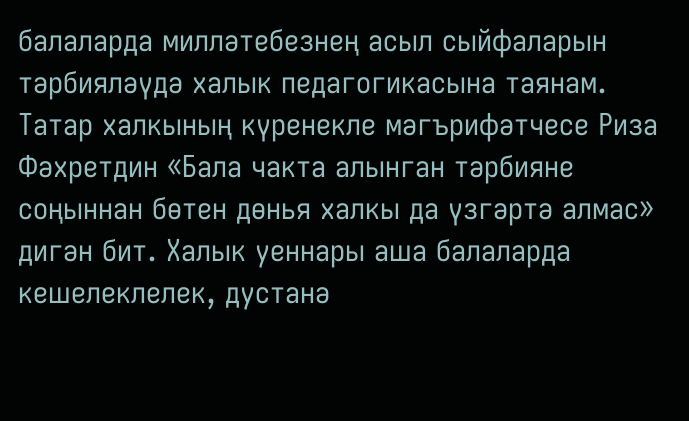балаларда милләтебезнең асыл сыйфаларын тәрбияләүдә халык педагогикасына таянам. Татар халкының күренекле мәгърифәтчесе Риза Фәхретдин «Бала чакта алынган тәрбияне соңыннан бөтен дөнья халкы да үзгәртә алмас» дигән бит. Халык уеннары аша балаларда кешелеклелек, дустанә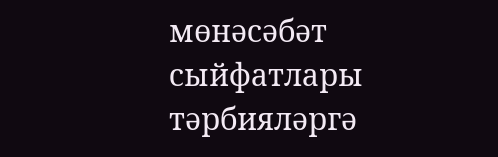мөнәсәбәт сыйфатлары тәрбияләргә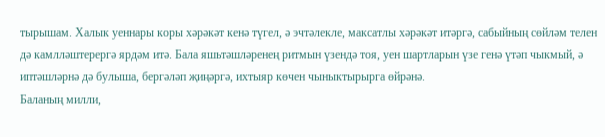тырышам. Халык уеннары коры хәрәкәт кенә түгел, ә эчтәлекле, максатлы хәрәкәт итәргә, сабыйның сөйләм телен дә камлләштерергә ярдәм итә. Бала яшьтәшләренең ритмын үзендә тоя, уен шартларын үзе генә үтәп чыкмый, ә иптәшләрнә дә булыша, бергәләп җиңәргә, ихтыяр көчен чыныктырырга өйрәнә.
Баланың милли,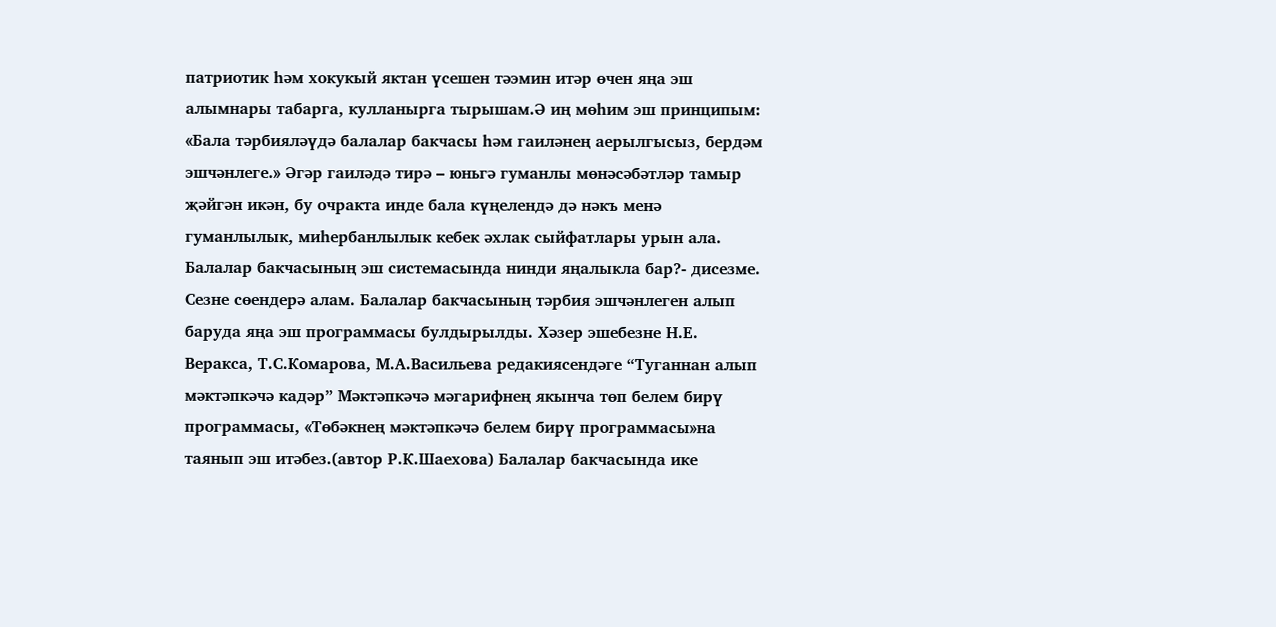патриотик һәм хокукый яктан үсешен тәэмин итәр өчен яңа эш алымнары табарга, кулланырга тырышам.Ә иң мөһим эш принципым: «Бала тәрбияләүдә балалар бакчасы һәм гаиләнең аерылгысыз, бердәм эшчәнлеге.» Әгәр гаиләдә тирә – юньгә гуманлы мөнәсәбәтләр тамыр җәйгән икән, бу очракта инде бала күңелендә дә нәкъ менә гуманлылык, миһербанлылык кебек әхлак сыйфатлары урын ала.
Балалар бакчасының эш системасында нинди яңалыкла бар?- дисезме.
Сезне сөендерә алам. Балалар бакчасының тәрбия эшчәнлеген алып баруда яңа эш программасы булдырылды. Хәзер эшебезне Н.Е. Веракса, Т.С.Комарова, М.А.Васильева редакиясендәге “Туганнан алып мәктәпкәчә кадәр” Мәктәпкәчә мәгарифнең якынча төп белем бирү программасы, «Төбәкнең мәктәпкәчә белем бирү программасы»на таянып эш итәбез.(автор Р.К.Шаехова) Балалар бакчасында ике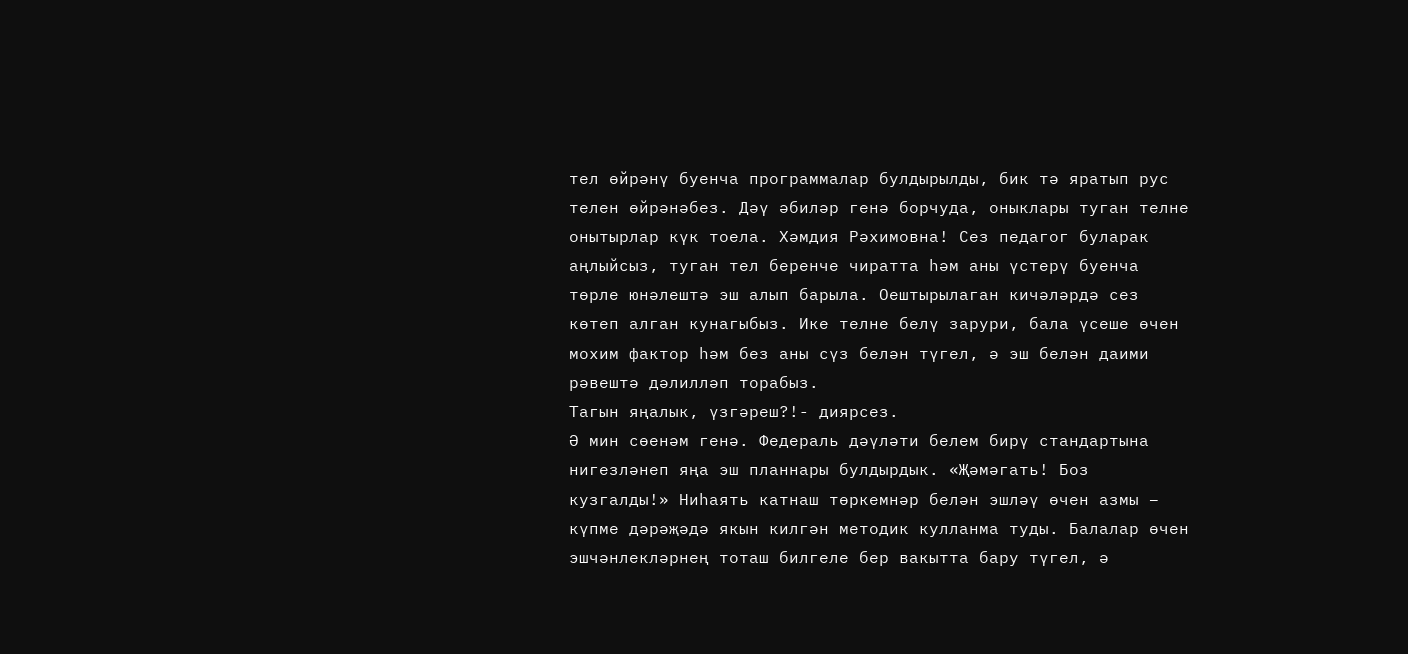тел өйрәнү буенча программалар булдырылды, бик тә яратып рус телен өйрәнәбез. Дәү әбиләр генә борчуда, оныклары туган телне онытырлар күк тоела. Хәмдия Рәхимовна! Сез педагог буларак аңлыйсыз, туган тел беренче чиратта һәм аны үстерү буенча төрле юнәлештә эш алып барыла. Оештырылаган кичәләрдә сез көтеп алган кунагыбыз. Ике телне белү зарури, бала үсеше өчен мохим фактор һәм без аны сүз белән түгел, ә эш белән даими рәвештә дәлилләп торабыз.
Тагын яңалык, үзгәреш?!- диярсез.
Ә мин сөенәм генә. Федераль дәүләти белем бирү стандартына нигезләнеп яңа эш планнары булдырдык. «Җәмәгать! Боз кузгалды!» Ниһаять катнаш төркемнәр белән эшләү өчен азмы – күпме дәрәҗәдә якын килгән методик кулланма туды. Балалар өчен эшчәнлекләрнең тоташ билгеле бер вакытта бару түгел, ә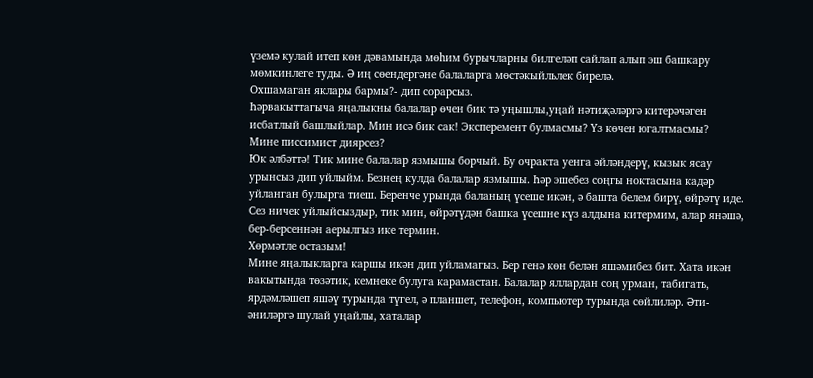үземә кулай итеп көн дәвамында мөһим бурычларны билгеләп сайлап алып эш башкару мөмкинлеге туды. Ә иң сөендергәне балаларга мөстәкыйльлек бирелә.
Охшамаган яклары бармы?- дип сорарсыз.
Һәрвакыттагыча яңалыкны балалар өчен бик тә уңышлы,уңай нәтиҗәләргә китерәчәген исбатлый башлыйлар. Мин исә бик сак! Эксперемент булмасмы? Үз көчен югалтмасмы?
Мине писсимист диярсез?
Юк әлбәттә! Тик мине балалар язмышы борчый. Бу очракта уенга әйләндерү, кызык ясау урынсыз дип уйлыйм. Безнең кулда балалар язмышы. Һәр эшебез соңгы ноктасына кадәр уйланган булырга тиеш. Беренче урында баланың үсеше икән, ә башта белем бирү, өйрәтү иде. Сез ничек уйлыйсыздыр, тик мин, өйрәтүдән башка үсешне күз алдына китермим, алар янәшә, бер-берсеннән аерылгыз ике термин.
Хөрмәтле остазым!
Мине яңалыкларга каршы икән дип уйламагыз. Бер генә көн белән яшәмибез бит. Хата икән вакытында төзәтик, кемнеке булуга карамастан. Балалар яллардан соң урман, табигать, ярдәмләшеп яшәү турында түгел, ә планшет, телефон, компьютер турында сөйлиләр. Әти-әниләргә шулай уңайлы, хаталар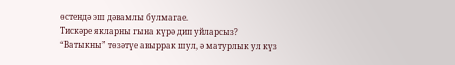өстендә эш дәвамлы булмагае.
Тискәре якларны гына күрә дип уйларсыз?
“Ватыкны” төзәтүе авыррак шул, ә матурлык ул күз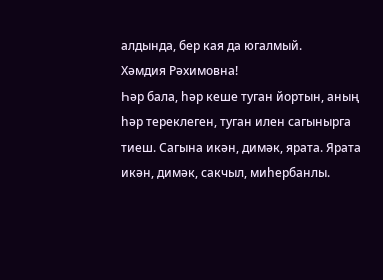алдында, бер кая да югалмый.
Хәмдия Рәхимовна!
Һәр бала, һәр кеше туган йортын, аның һәр тереклеген, туган илен сагынырга тиеш. Сагына икән, димәк, ярата. Ярата икән, димәк, сакчыл, миһербанлы.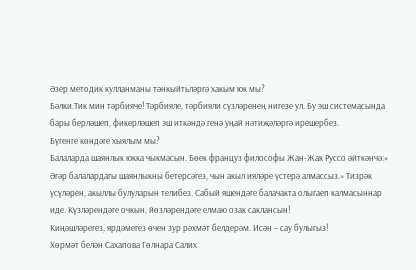Әзер методик кулланманы тәнкыйтьләргә хакым юк мы?
Бәлки.Тик мин тәрбияче! Тәрбияле, тәрбияли сүзләренең нигезе ул. Бу эш системасында бары берләшеп, фикерләшеп эш иткәндә генә уңай нәтиҗәләргә ирешербез.
Бүгенге көндәге хыялым мы?
Балаларда шаянлык юкка чыкмасын. Бөек француз философы Жан-Жак Руссо әйткәнчә:» Әгәр балалардагы шаянлыкны бетерсәгез, чын акыл ияләре үстерә алмассыз.» Тизрәк үсүләрен, акыллы булуларын телибез. Сабый яшендәге балачакта олыгаеп калмасыннар иде. Күзләрендәге очкын, йөзләрендәге елмаю озак саклансын!
Киңәшләрегез, ярдәмегез өчен зур рәхмәт белдерәм. Исән – сау булыгыз!
Хөрмәт белән Сахапова Гөлнара Салих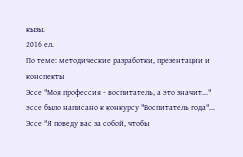кызы.
2016 ел.
По теме: методические разработки, презентации и конспекты
Эссе "Моя профессия - воспитатель, а это значит..."
эссе было написано к конкурсу "Воспитатель года"...
Эссе "Я поведу вас за собой, чтобы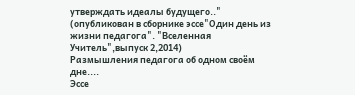утверждать идеалы будущего.." (опубликован в сборнике эссе"Один день из жизни педагога". "Вселенная Учитель",выпуск 2,2014)
Размышления педагога об одном своём дне....
Эссе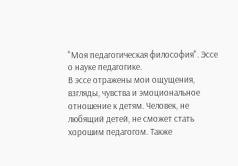"Моя педагогическая философия". Эссе о науке педагогике.
В эссе отражены мои ощущения, взгляды, чувства и эмоциональное отношение к детям. Человек, не любящий детей, не сможет стать хорошим педагогом. Также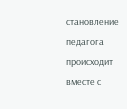становление педагога происходит вместе с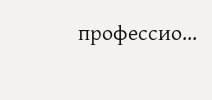профессио...